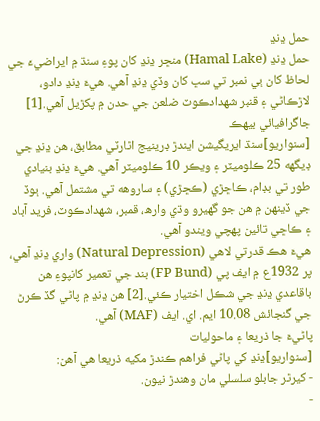حمل ڍنڍ
حمل ڍنڍ (Hamal Lake) منڇر ڍنڍ کان پوءِ سنڌ ۾ ايراضيءَ جي لحاظ کان ٻي نمبر تي سڀ کان وڏي ڍنڍ آهي. هيءَ ڍنڍ دادو، لاڙڪاڻي ۽ قنبر شهدادڪوٽ ضلعن جي حدن ۾ پکڙيل آهي.[1]
جاگرافيائي بيھڪ
[سنواريو]سنڌ ايريگيشن ايندڙ ڊرينيج اٿارٽي مطابق، هن ڍنڍ جي ڊيگهه 25 ڪلوميٽر ۽ ويڪر 10 ڪلوميٽر آهي. هيءَ ڍنڍ بنيادي طور تي بڊام، ڪاڇڙي (ڪڇڙي) ۽ ساروهه تي مشتمل آهي. ٻوڏ جي ڏينهن ۾ هن جو گهيرو وڌي وارھ، قمبر، شهدادڪوٽ، فريد آباد ۽ ڪاڇي تائين پهچي ويندو آهي.
هيءَ هڪ قدرتي لاهي (Natural Depression) واري ڍنڍ آهي، پر 1932ع ۾ ايف پي (FP Bund) بند جي تعمير کانپوءِ هن باقاعدي ڍنڍ جي شڪل اختيار ڪئي.[2] هن ڍنڍ ۾ پاڻي گڏ ڪرڻ جي گنجائش 10.08 ايم. اي. ايف (MAF) آهي.
پاڻيءَ جا ذريعا ۽ ماحوليات
[سنواريو]ڍنڍ کي پاڻي فراهم ڪندڙ مکيه ذريعا هي آهن:
- کيرٿر جابلو سلسلي مان وهندڙ نيون.
-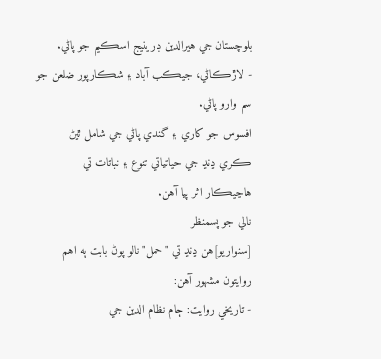بلوچستان جي هيرالدين ڊرينيج اسڪيم جو پاڻي.
- لاڙڪاڻي، جيڪب آباد ۽ شڪارپور ضلعن جو سم وارو پاڻي.
افسوس جو کاري ۽ گندي پاڻي جي شامل ٿيڻ ڪري ڍنڍ جي حياتياتي تنوع ۽ نباتات تي هاڃيڪار اثر پيا آهن.
نالي جو پسمنظر
[سنواريو]هن ڍنڍ تي "حمل" نالو پوڻ بابت ٻه اهم روايتون مشهور آهن:
- تاريخي روايت: ڄام نظام الدين جي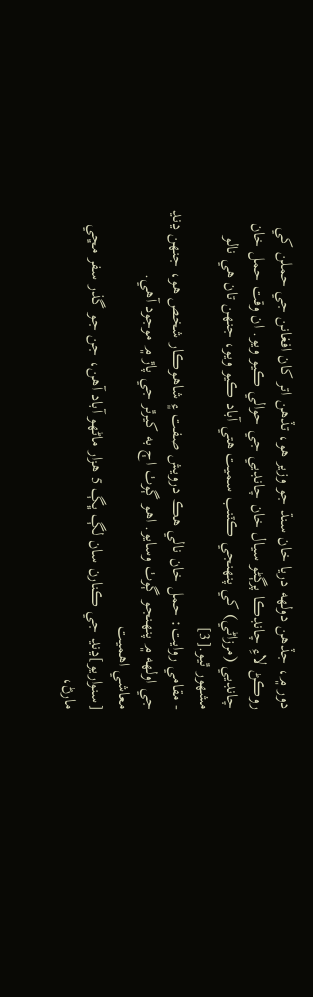دور ۾، جڏهن دولهه دريا خان سنڌ جو وزير هو، تڏهن اتر کان افغانن جي حملن کي روڪڻ لاءِ چانڊڪا پرڳڻو سيال خان چانڊيي جي حوالي ڪيو ويو. ان وقت حمل خان چانڊيي (مرزاڻي) کي پنهنجي ڪٽنب سميت هتي آباد ڪيو ويو، جنهن تان هي نالو مشهور ٿيو.[3]
- مقامي روايت: حمل خان نالي هڪ درويش صفت ۽ شاهوڪار شخص هو، جنهن ڍنڍ جي اولهه ۾ پنهنجو ڳوٺ وسايو. اهو ڳوٺ اڄ به کيرٿر جي پاڙ ۾ موجود آهي.
معاشي اهميت
[سنواريو]ڍنڍ جي ڪنارن سان لڳ ڀڳ 5 هزار ماڻهو آباد آهن، جن جو گذر سفر مڇي مارڻ،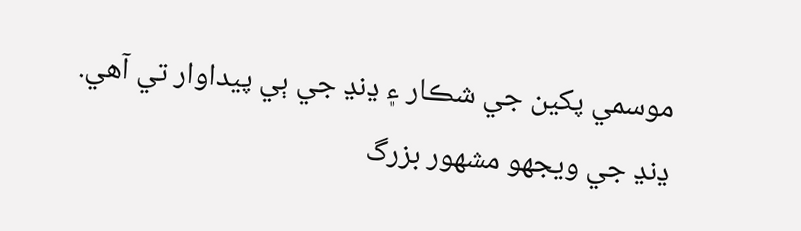موسمي پکين جي شڪار ۽ ڍنڍ جي ٻي پيداوار تي آهي. ڍنڍ جي ويجهو مشهور بزرگ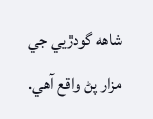شاهه گودڙيي جي مزار پڻ واقع آهي.